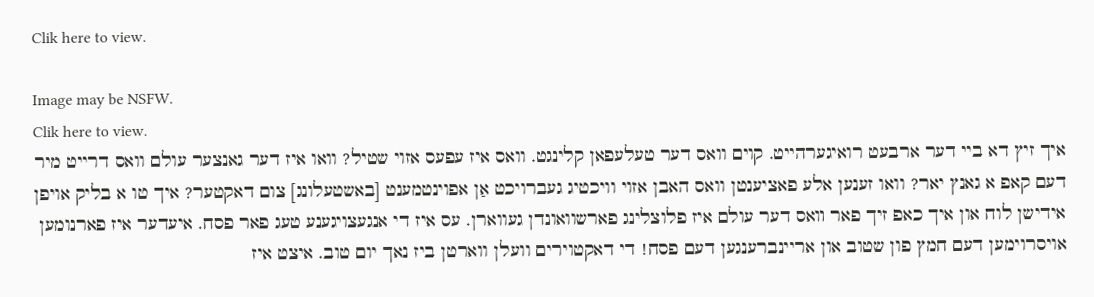Clik here to view.

Image may be NSFW.
Clik here to view.
איך זיץ דא ביי דער ארבעט רואיגערהייט. קוים וואס דער טעלעפאן קלינגט. וואס איז עפעס אזוי שטיל? וואו איז דער גאנצער עולם וואס דרייט מיר דעם קאפ א גאנץ יאר? וואו זענען אלע פאציענטן וואס האבן אזוי וויכטיג געברויכט אַן אפוינטמענט [באשטעלונג] צום דאקטער? איך טו א בליק אויפן אידישן לוח און איך כאפ זיך פאר װאס דער עולם איז פלוצלינג פארשוואונדן געווארן. עס איז די אנגעצויגענע טעג פאר פסח. איעדער איז פארנומען אויסרוימען דעם חמץ פון שטוב און אריינברענגען דעם פסח! די דאקטוירים וועלן ווארטן ביז נאך יום טוב. איצט איז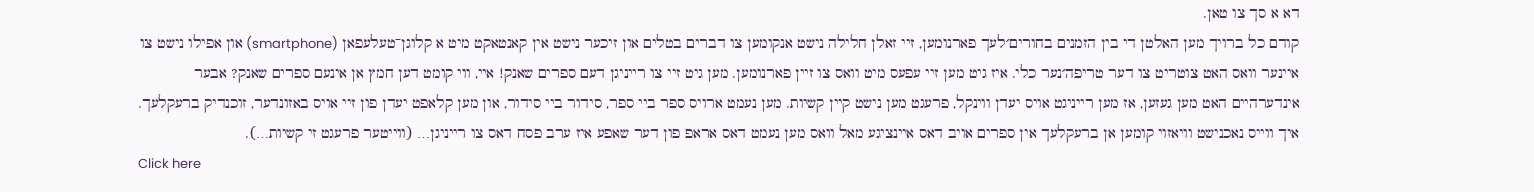דא א סך צו טאן.
קודם כל ברויך מען האלטן די בין הזמנים בחורים׳לעך פארנומען, זיי זאלן חלילה נישט אנקומען צו דברים בטלים און זיכער נישט אין קאנטאקט מיט א קלוגן־טעלעפאן (smartphone) און אפילו נישט צו איינער וואס האט צוטריט צו דער טריפה׳נער כלי. איז גיט מען זיי עפעס מיט וואס צו זיין פארנומען. מען גיט זיי צו רייניגן דעם ספרים שאנק! איי, ווי קומט דען חמץ אן אינעם ספרים שאנק? אבער אינדערהיים האט מען געזען, אז מען רייניגט אויס יעדן ווינקל, פרעגט מען נישט קיין קשיות. מען נעמט ארויס ספר ביי ספר, סידור ביי סידור, און מען קלאפט יעדן פון זיי אויס באזונדער, זוכנדיק ברעקלעך. איך ווייס נאכנישט וויאזוי קומען אן ברעקלעך אין ספרים אויב דאס איינציגע מאל וואס מען נעמט דאס אראפ פון דער שאפע איז ערב פסח דאס צו רייניגן… (ווייטער פרעגט זי קשיות…).
Click here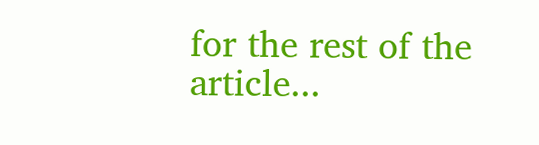for the rest of the article...